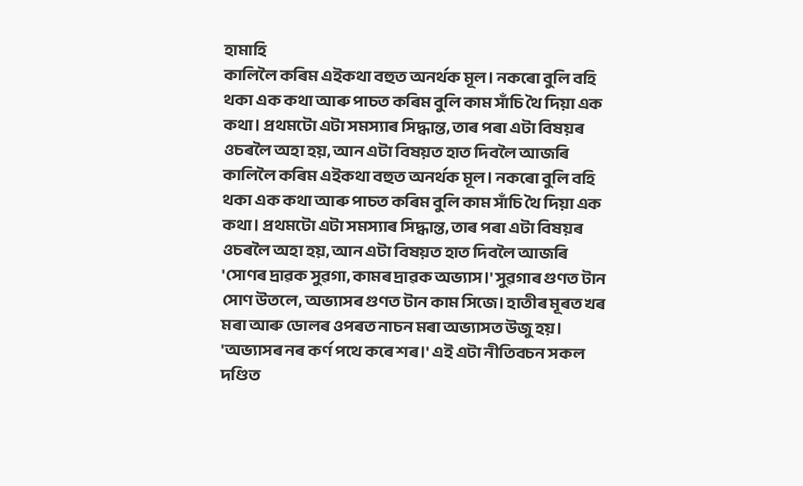হামাহি
কালিলৈ কৰিম এইকথা বহুত অনৰ্থক মূল। নকৰো বুলি বহি থকা এক কথা আৰু পাচত কৰিম বুলি কাম সাঁচি থৈ দিয়া এক কথা। প্ৰথমটো এটা সমস্যাৰ সিদ্ধান্ত, তাৰ পৰা এটা বিষয়ৰ ওচৰলৈ অহা হয়, আন এটা বিষয়ত হাত দিবলৈ আজৰি
কালিলৈ কৰিম এইকথা বহুত অনৰ্থক মূল। নকৰো বুলি বহি থকা এক কথা আৰু পাচত কৰিম বুলি কাম সাঁচি থৈ দিয়া এক কথা। প্ৰথমটো এটা সমস্যাৰ সিদ্ধান্ত, তাৰ পৰা এটা বিষয়ৰ ওচৰলৈ অহা হয়, আন এটা বিষয়ত হাত দিবলৈ আজৰি
'সোণৰ দ্ৰাৱক সুৱগা, কামৰ দ্ৰাৱক অভ্যাস।' সুৱগাৰ গুণত টান সোণ উতলে, অভ্যাসৰ গুণত টান কাম সিজে। হাতীৰ মূৰত খৰ মৰা আৰু ডোলৰ ওপৰত নাচন মৰা অভ্যাসত উজু হয়। 'অভ্যাসৰ নৰ কৰ্ণ পথে কৰে শৰ।' এই এটা নীতিবচন সকল
দণ্ডিত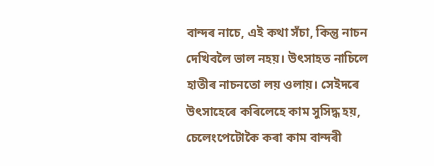বান্দৰ নাচে, এই কথা সঁচা, কিন্তু নাচন দেখিবলৈ ভাল নহয়। উৎসাহত নাচিলে হাতীৰ নাচনতো লয় ওলায়। সেইদৰে উৎসাহেৰে কৰিলেহে কাম সুসিদ্ধ হয়, চেলেংপেটোকৈ কৰা কাম বান্দৰী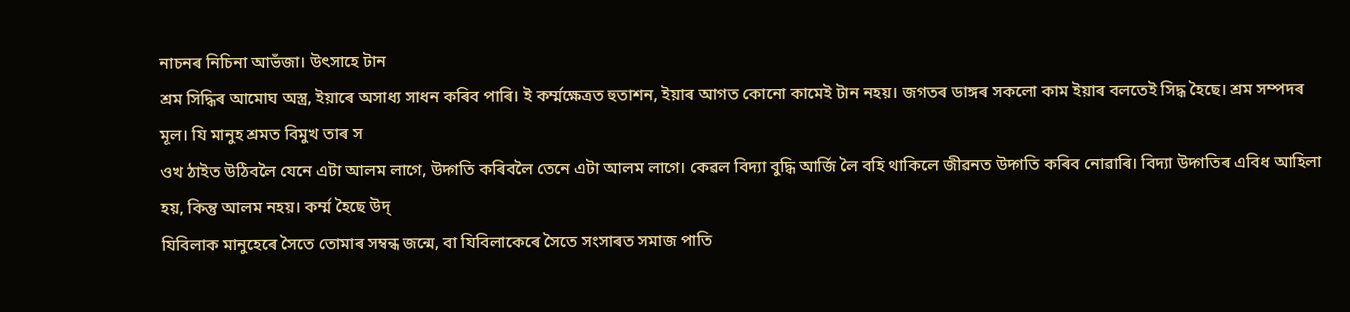নাচনৰ নিচিনা আভঁজা। উৎসাহে টান
শ্ৰম সিদ্ধিৰ আমোঘ অস্ত্ৰ, ইয়াৰে অসাধ্য সাধন কৰিব পাৰি। ই কৰ্ম্মক্ষেত্ৰত হুতাশন, ইয়াৰ আগত কোনো কামেই টান নহয়। জগতৰ ডাঙ্গৰ সকলো কাম ইয়াৰ বলতেই সিদ্ধ হৈছে। শ্ৰম সম্পদৰ মূল। যি মানুহ শ্ৰমত বিমুখ তাৰ স
ওখ ঠাইত উঠিবলৈ যেনে এটা আলম লাগে, উদ্গতি কৰিবলৈ তেনে এটা আলম লাগে। কেৱল বিদ্যা বুদ্ধি আৰ্জি লৈ বহি থাকিলে জীৱনত উদ্গতি কৰিব নোৱাৰি। বিদ্যা উদ্গতিৰ এবিধ আহিলা হয়, কিন্তু আলম নহয়। কৰ্ম্ম হৈছে উদ্
যিবিলাক মানুহেৰে সৈতে তোমাৰ সম্বন্ধ জন্মে, বা যিবিলাকেৰে সৈতে সংসাৰত সমাজ পাতি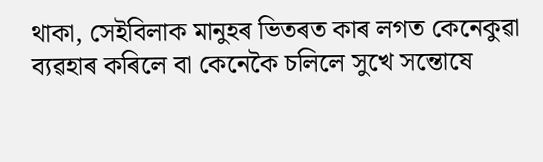থাকা, সেইবিলাক মানুহৰ ভিতৰত কাৰ লগত কেনেকুৱা ব্যৱহাৰ কৰিলে বা কেনেকৈ চলিলে সুখে সন্তোষে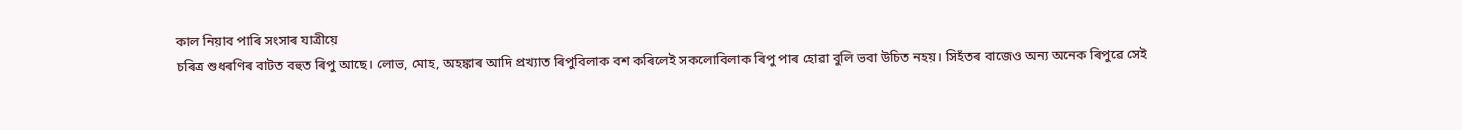কাল নিয়াব পাৰি সংসাৰ যাত্ৰীয়ে
চৰিত্ৰ শুধৰণিৰ বাটত বহুত ৰিপু আছে। লোভ, মোহ, অহঙ্কাৰ আদি প্ৰখ্যাত ৰিপুবিলাক বশ কৰিলেই সকলোবিলাক ৰিপু পাৰ হোৱা বুলি ভবা উচিত নহয়। সিহঁতৰ বাজেও অন্য অনেক ৰিপুৱে সেই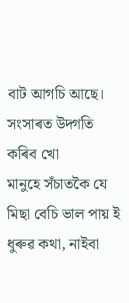বাট আগচি আছে। সংসাৰত উদ্গতি কৰিব খো
মানুহে সঁচাতকৈ যে মিছা বেচি ভাল পায় ই ধুৰুৱ কথা, নাইবা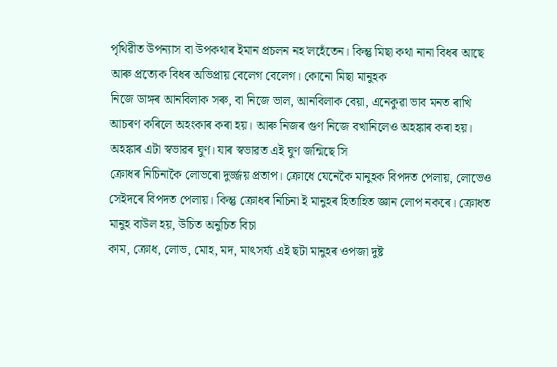পৃথিৱীত উপন্যাস বা উপকথাৰ ইমান প্ৰচলন নহ'লহেঁতেন। কিন্তু মিছা কথা নানা বিধৰ আছে আৰু প্ৰত্যেক বিধৰ অভিপ্ৰায় বেলেগ বেলেগ। কোনো মিছা মানুহক
নিজে ডাঙ্গৰ আনবিলাক সৰু, বা নিজে ভাল, আনবিলাক বেয়া, এনেকুৱা ভাব মনত ৰাখি আচৰণ কৰিলে অহংকাৰ কৰা হয়। আৰু নিজৰ গুণ নিজে বখানিলেও অহঙ্কাৰ কৰা হয়। অহঙ্কাৰ এটা স্বভাৱৰ ঘুণ। যাৰ স্বভাৱত এই ঘুণ জন্মিছে সি
ক্ৰোধৰ নিচিনাকৈ লোভৰো দুৰ্জ্জয় প্ৰতাপ। ক্ৰোধে যেনেকৈ মানুহক বিপদত পেলায়, লোভেও সেইদৰে বিপদত পেলায়। কিন্তু ক্ৰোধৰ নিচিনা ই মানুহৰ হিতাহিত জ্ঞান লোপ নকৰে। ক্ৰোধত মানুহ বাউল হয়, উচিত অনুচিত বিচা
কাম, ক্ৰোধ, লোভ, মোহ, মদ, মাৎসৰ্য্য এই ছটা মানুহৰ ওপজা দুষ্ট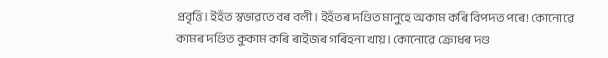প্ৰবৃত্তি। ইহঁত স্বভাৱতে বৰ বলী। ইহঁতৰ দণ্ডিত মানুহে অকাম কৰি বিপদত পৰে! কোনোৱে কামৰ দণ্ডিত কুকাম কৰি ৰাইজৰ গৰিহনা খায়। কোনোৱে ক্ৰোধৰ দণ্ড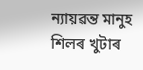ন্যায়ৱন্ত মানুহ শিলৰ খুটাৰ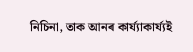নিচিনা, তাক আনৰ কাৰ্য্যাকাৰ্য্যই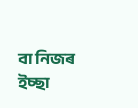বা নিজৰ ইচ্ছা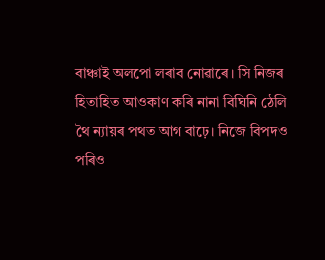বাঞ্চাই অলপো লৰাব নোৱাৰে। সি নিজৰ হিতাহিত আওকাণ কৰি নানা বিঘিনি ঠেলি থৈ ন্যায়ৰ পথত আগ বাঢ়ে। নিজে বিপদও পৰিও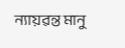ন্যায়ৱন্ত মানু